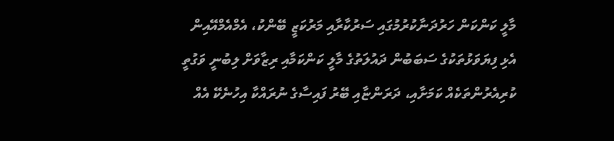މާލީ ކަންކަން ހަރުދަނާކުރުމުގައި ސަރުކާރާއި މަރުކަޒީ ބޭންކު، އެމްއެމްއޭއިން އެޅި ފިޔަވަޅުތަކުގެ ސަބަބުން ދައުލަތުގެ މާލީ ކަންކަމާއި ރިޒާވަށް ލިބުނީ ވަގުތީ ކުރިއެރުންތަކެއް ކަމަށާއި، ދަރަންޏާއި ބޭރު ފައިސާގެ ނުރައްކާ އިހުނެކޭ އެއް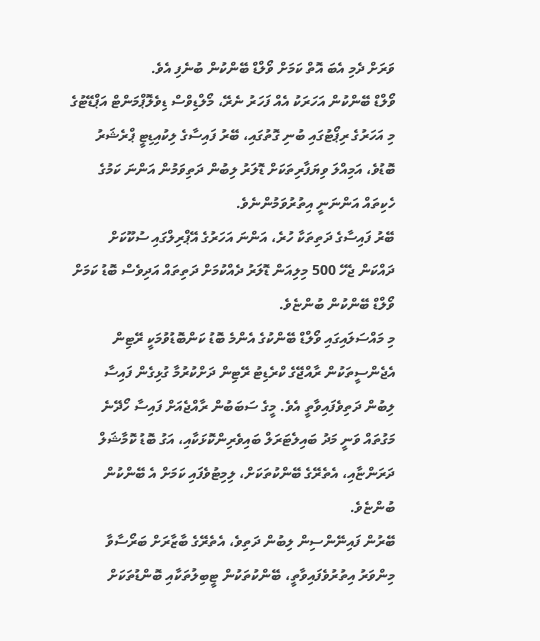ވަރަށް ދެމި އެބަ އޮތް ކަމަށް ވޯލްޑް ބޭންކުން ބުނެފި އެވެ.
ވޯލްޑް ބޭންކުން އަހަރަކު އެއް ފަހަރު ނެރޭ، މޯލްޑިވްސް ޑިވެލޮޕްމަންޓް އަޕްޑޭޓުގެ މި އަހަރުގެ ރިޕޯޓުގައި ބުނި ގޮތުގައި، ބޭރު ފައިސާގެ ލިކުއިޑިޓީ ޕްރެޝަރު ބޮޑުވެ، އަމިއްލަ ވިޔަފާރިތަކަށް ޑޮލަރު ލިބުން ދަތިވަމުން އަންނަ ކަމުގެ ހެކިތައް އަންނަނީ އިތުރުވަމުންނެވެ.
ބޭރު ފައިސާގެ ދަތިތަކާ ހުރެ، އަންނަ އަހަރުގެ އޭޕްރިލްގައި ސުކޫކަށް ދައްކަން ޖެހޭ 500 މިލިއަން ޑޮލަރު ދެއްކުމަށް ދަތިތައް އަދިވެސް ބޮޑު ކަމަށް ވޯލްޑް ބޭންކުން ބުންޏެވެ.
މި މައްސަލައިގައި ވޯލްޑް ބޭންކުގެ އެންމެ ބޮޑު ކަންބޮޑުވުމަކީ ރޭޓިން އެޖެންސީތަކުން ރާއްޖޭގެ ކްރެޑިޓު ރޭޓިން ދަށްކުރުމާ ގުޅިގެން ފައިސާ ލިބުން ދަތިވެފައިވާތީ އެވެ. މީގެ ސަބަބުން ރާއްޖެއަށް ފައިސާ ހޯދޭނެ މަގުތައް ވަނީ މަދު ބައިލެޓަރަލް ބައިވެރިންކޮޅަކާއި، އަގު ބޮޑު ކޮމާޝަލް ދަރަންޏާއި، އެތެރޭގެ ބޭންކުތަކަށް، ލިމިޓުވެފައި ކަމަށް އެ ބޭންކުން ބުންޏެވެ.
ބޭރުން ފައިނޭންސިން ލިބުން ދަތިވެ، އެތެރޭގެ ބާޒާރަށް ބަރޯސާވާ މިންވަރު އިތުރުވެފައިވާތީ، ބޭންކުތަކުން ޓީބިލުތަކާއި ބޮންޑުތަކަށް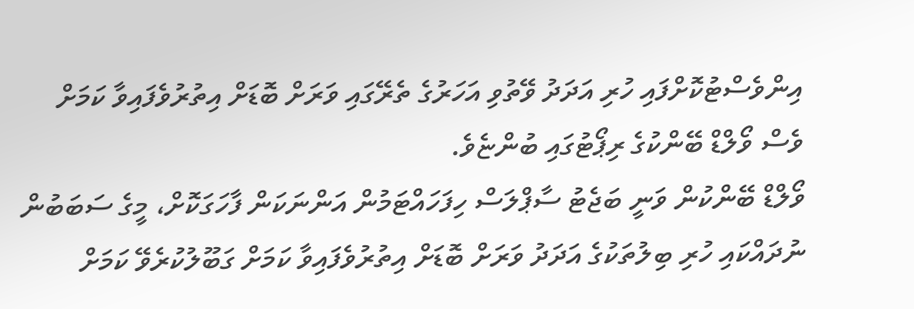އިންވެސްޓުކޮށްފައި ހުރި އަދަދު ވޭތުވި އަހަރުގެ ތެރޭގައި ވަރަށް ބޮޑަށް އިތުރުވެފައިވާ ކަމަށް ވެސް ވޯލްޑް ބޭންކުގެ ރިޕޯޓުގައި ބުންޏެވެ.
ވޯލްޑް ބޭންކުން ވަނީ ބަޖެޓު ސާޕްލަސް ހިފަހައްޓަމުން އަންނަކަން ފާހަގަކޮށް، މީގެ ސަބަބުން ނުދައްކައި ހުރި ބިލުތަކުގެ އަދަދު ވަރަށް ބޮޑަށް އިތުރުވެފައިވާ ކަމަށް ގަބޫލުކުރެވޭ ކަމަށް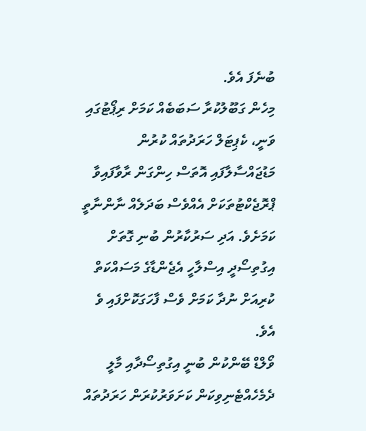ބުނެފަ އެވެ.
މިހެން ގަބޫލުކުރާ ސަބަބެއް ކަމަށް ރިޕޯޓުގައި ވަނީ، ކެޕިޓަލް ހަރަދުތައް ކުރުން މަޑުޖައްސާލާފައި އޮތަސް ހިންގަން ރާވާފައިވާ ޕްރޮޖެކްޓުތަކަށް އެއްވެސް ބަދަލެއް ނާންނާތީ ކަމަށެވެ. އަދި ސަރުކާރުން ބުނި ގޮތަށް އިގުތިސޯދީ އިސްލާހީ އެޖެންޑާގެ މަސައްކަތް ކުރިއަށް ނުދާ ކަމަށް ވެސް ފާހަގަކޮށްފައި ވެ އެވެ.
ވޯލްޑް ބޭންކުން ބުނީ އިގުތިސޯދާއި މާލީ ދެމެހެއްޓެނިވިކަން ކަށަވަރުކުރަން ހަރަދުތައް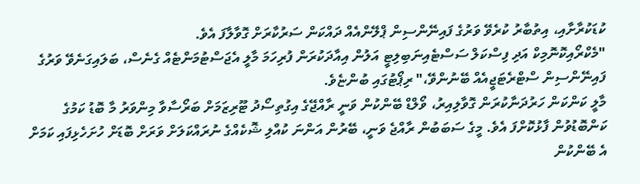ކުޑަކުރާށާއި، އިތުބާރު ކުރެވޭ ވަރުގެ ފައިނޭންސިން ޕްލޭންއެއް ދައްކަން ސަރުކާރަށް ގޮވާލާފަ އެވެ.
"މެކްރޯއިކޮނޮމިކް އަދި ފިސްކަލް ސަސްޓެއިނަބިލިޓީ އަލުން އިއާދަކުރަން ފުރިހަމަ މާލީ އެޖަސްޓުމަންޓެއް ގެނެސް، ބަލައިގަނެވޭ ވަރުގެ ފައިނޭންސިން ސްޓްރެޓަޖީއެއް ބޭނުންވޭ،" ރިޕޯޓުގައި ބުންޏެވެ.
މާލީ ކަންކަން ހަރުދަނާކުރަން ގޮވާލިއިރު، ވޯލްޑް ބޭންކުން ވަނީ ރާއްޖޭގެ އިގުތިސޯދު ޓޫރިޒަމަށް ބަރޯސާވާ މިންވަރު މާ ބޮޑު ކަމުގެ ކަންބޮޑުވުން ފާޅުކޮށްފަ އެވެ. މީގެ ސަބަބުން ރާއްޖެ ވަނީ، ބޭރުން އަންނަ ކުއްލި ޝޮކެއްގެ ނުރައްކަލަށް ވަރަށް ބޮޑަށް ހުށަހެޅިފައި ކަމަށް އެ ބޭންކުން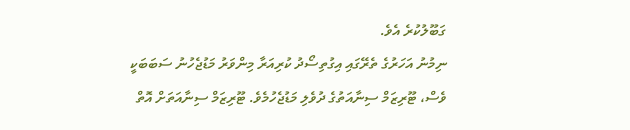ގަބޫލުކުރެ އެވެ.
ނިމުނު އަހަރުގެ ތެރޭގައި އިގުތިސޯދު ކުރިއަރާ މިންވަރު މަޑުޖެހުނު ސަބަބަކީ ވެސް، ޓޫރިޒަމް ސިނާއަތުގެ ދުވެލި މަޑުޖެހުމެވެ. ޓޫރިޒަމް ސިނާއަތަށް އޮތް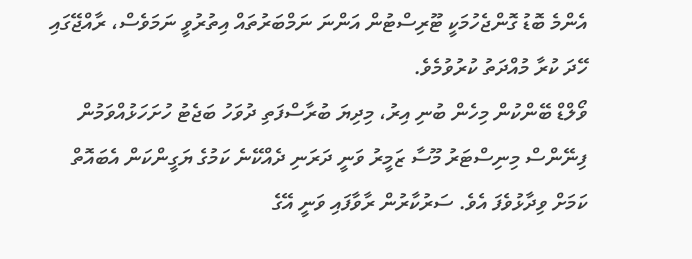އެންމެ ބޮޑު ގޮންޖެހުމަކީ ޓޫރިސްޓުން އަންނަ ނަމްބަރުތައް އިތުރުވީ ނަމަވެސް، ރާއްޖޭގައި ހޭދަ ކުރާ މުއްދަތު ކުރުވުމެވެ.
ވޯލްޑް ބޭންކުން މިހެން ބުނި އިރު، މިދިޔަ ބުރާސްފަތި ދުވަހު ބަޖެޓު ހުށަހަޅުއްވަމުން ފިނޭންސް މިނިސްޓަރު މޫސާ ޒަމީރު ވަނީ ދަރަނި ދެއްކޭނެ ކަމުގެ ޔަގީންކަން އެބައޮތް ކަމަށް ވިދާޅުވެފަ އެވެ. ސަރުކާރުން ރާވާފައި ވަނީ އޭގެ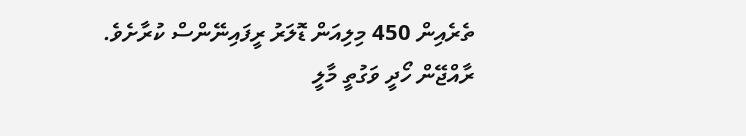ތެރެއިން 450 މިލިއަން ޑޮލަރު ރީފައިނޭންސް ކުރާށެވެ.
ރާއްޖޭން ހޯދީ ވަގުތީ މާލީ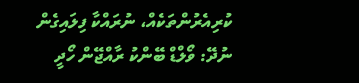ކުރިއެރުންތަކެއް، ނުރައްކާ ފިލައިގެން ނުދޭ: ވޯލްޑް ބޭންކު ރާއްޖޭން ހޯދީ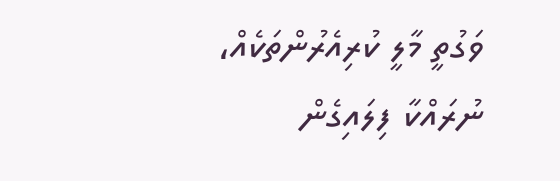ވަގުތީ މާލީ ކުރިއެރުންތަކެއް، ނުރައްކާ ފިލައިގެން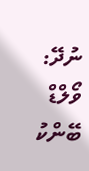ނުދޭ: ވޯލްޑް ބޭންކު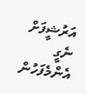އަރުޝީފަށް ނެގީ
އެންމެފަހުން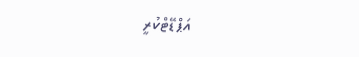އަޕްޑޭޓްކުރީ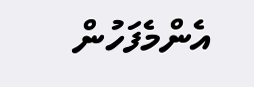އެންމެފަހުން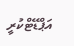އަޕްޑޭޓްކުރީ